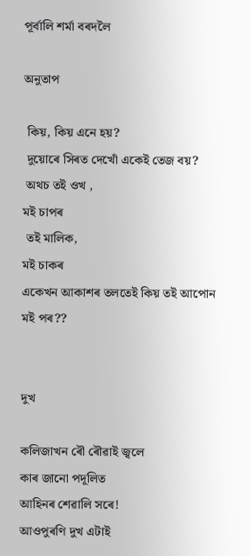পূৰ্বালি শৰ্মা বৰদলৈ

অনুতাপ

 কিয়, কিয় এনে হয়?
 দুয়োৰে সিৰত দেখোঁ একেই তেজ বয়?
 অথচ তই ওখ ,
মই চাপৰ
 তই মালিক,
মই চাকৰ
একেখন আকাশৰ তলতেই কিয় তই আপোন মই পৰ??


দুখ

কলিজাখন ৰৌ ৰৌৱাই জ্বলে
কাৰ জানো পদূলিত
আহিনৰ শেৱালি সৰে!
আওপুৰণি দুখ এটাই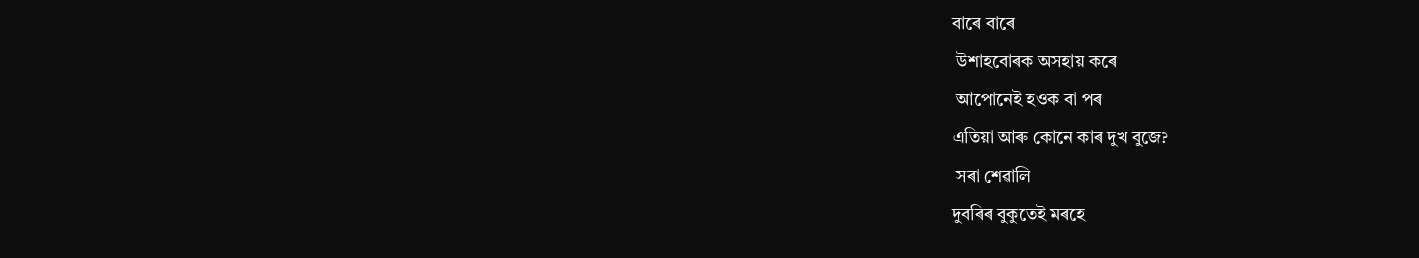বাৰে বাৰে
 উশাহবোৰক অসহায় কৰে
 আপোনেই হওক বা পৰ
এতিয়া আৰু কোনে কাৰ দুখ বুজে?
 সৰা শেৱালি
দুবৰিৰ বুকুতেই মৰহে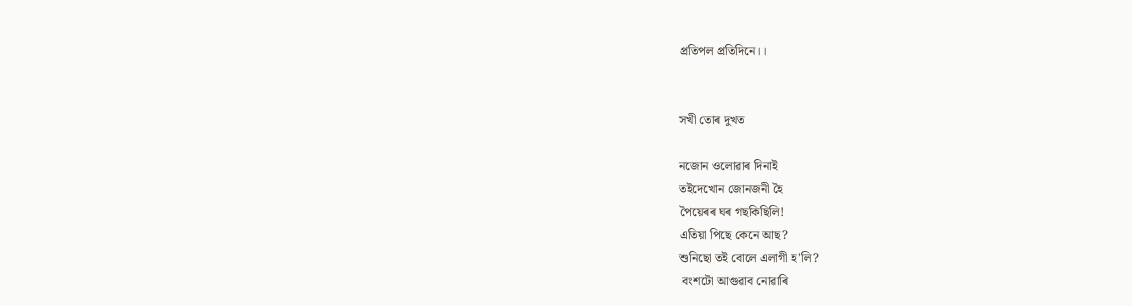প্ৰতিপল প্ৰতিদিনে।।


সখী তোৰ দুখত

নজোন ওলোৱাৰ দিনাই
তইদেখোন জোনজনী হৈ
পৈয়েৰৰ ঘৰ গছকিছিলি!
এতিয়া পিছে কেনে আছ?
শুনিছো তই বোলে এলাগী হ'লি?
 বংশটো আগুৱাব নোৱাৰি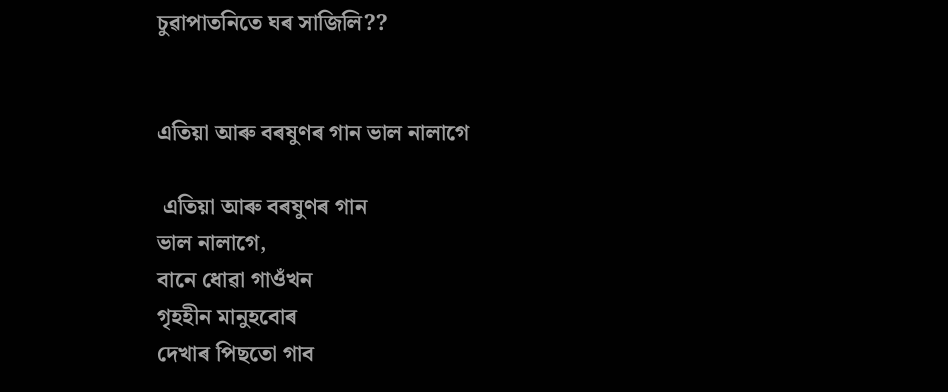চুৱাপাতনিতে ঘৰ সাজিলি??


এতিয়া আৰু বৰষুণৰ গান ভাল নালাগে

 এতিয়া আৰু বৰষুণৰ গান
ভাল নালাগে,
বানে ধোৱা গাওঁখন
গৃহহীন মানুহবোৰ
দেখাৰ পিছতো গাব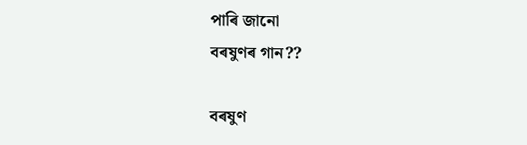পাৰি জানো
বৰষুণৰ গান??

বৰষুণ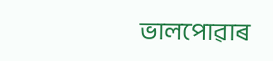ভালপোৱাৰ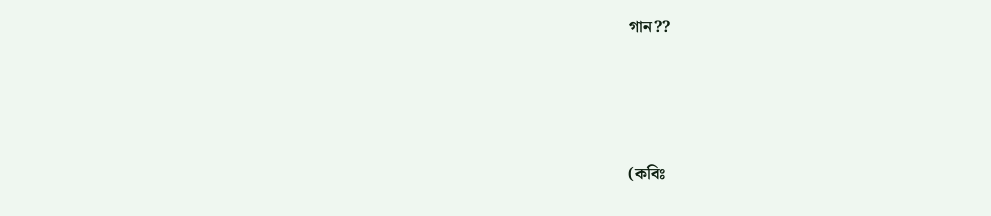গান??




(কবিঃ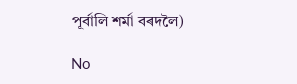পূৰ্বালি শৰ্মা বৰদলৈ)

No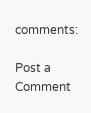comments:

Post a Comment